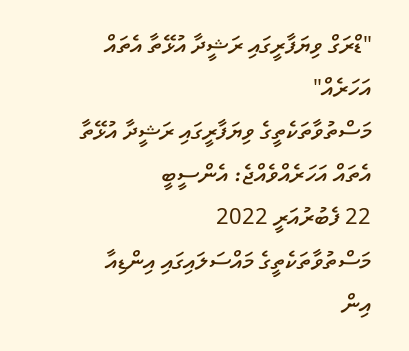"ޑްރަގް ވިޔަފާރީގައި ރަޝީދާ އުޅޭތާ އެތައް އަހަރެއް"
މަސްތުވާތަކެތީގެ ވިޔަފާރީގައި ރަޝީދާ އުޅޭތާ އެތައް އަހަރެއްވެއްޖެ: އެންސީބީ
22 ފެބުރުއަރީ 2022
މަސްތުވާތަކެތީގެ މައްސަލައިގައި އިންޑިއާ އިން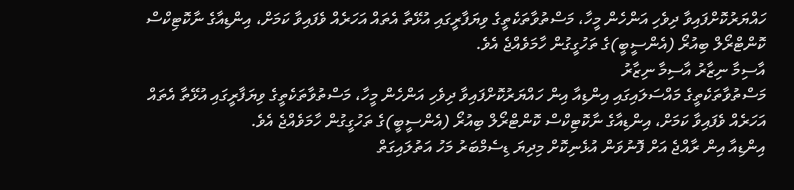ހައްޔަރުކޮށްފައިވާ ދިވެހި އަންހެން މީހާ، މަސްތުވާތަކެތީގެ ވިޔަފާރީގައި އުޅޭތާ އެތައް އަހަރެއް ވެފައިވާ ކަމަށް، އިންޑިއާގެ ނާކޮޓިކްސް ކޮންޓްރޯލް ބިއުރޯ (އެންސީބީ)ގެ ތަހުގީގުން ހާމަވެއްޖެ އެވެ.
އާސިމާ ނިޒާރު އާސިމާ ނިޒާރު
މަސްތުވާތަކެތީގެ މައްސަލައިގައި އިންޑިއާ އިން ހައްޔަރުކޮށްފައިވާ ދިވެހި އަންހެން މީހާ، މަސްތުވާތަކެތީގެ ވިޔަފާރީގައި އުޅޭތާ އެތައް އަހަރެއް ވެފައިވާ ކަމަށް، އިންޑިއާގެ ނާކޮޓިކްސް ކޮންޓްރޯލް ބިއުރޯ (އެންސީބީ)ގެ ތަހުގީގުން ހާމަވެއްޖެ އެވެ.
އިންޑިއާ އިން ރާއްޖެ އަށް ފޮނުވަން އުޅެނިކޮށް މިދިޔަ ޑިސެމްބަރު މަހު އަތުލައިގަތް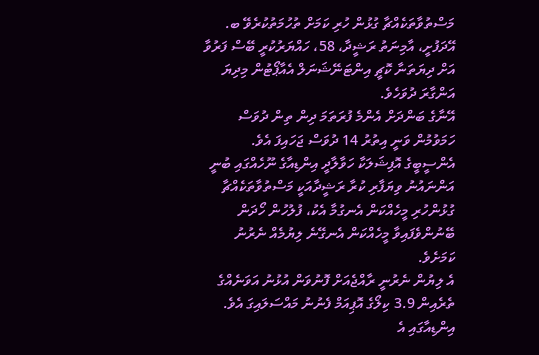މަސްތުވާތަކެއްޗާ ގުޅުން ހުރި ކަމަށް ތުހުމަތުކުރެވޭ ބ. އޭދަފުށީ، އާމިނަތު ރަޝީދާ، 58، ހައްޔަރުކުރީ ބޭސް ފަރުވާ އަށް ދިޔަތަނާ ކޮޗީ އިންޓަނޭޝަނަލް އެއާޕޯޓުން މިދިޔަ އަންގާރަ ދުވަހެވެ.
އޭނާގެ ބަންދަށް އެންމެ ފުރަތަމަ ދިން ތިން ދުވަސް ހަމަވުމުން ވަނީ އިތުރު 14 ދުވަސް ޖަހައިފަ އެވެ.
އެންސީބީގެ އޮފިޝަލަކާ ހަވާލާދީ އިންޑިއާގެ ނޫހެއްގައި ބުނީ އަންނައުނު ވިޔަފާރި ކުރާ ރަޝީދާއަކީ މަސްތުވާތަކެއްޗާ ގުޅުންހުރި މީހެއްކަން އެނގުމާ އެކު، ފުލުހުން ހޯދަން ބޭނުންވެފައިވާ މީހެއްކަން އެނގޭނެ ލިޔުމެއް ނެރުނު ކަމަށެވެ.
އެ ލިޔުން ނެރުނީ ރާއްޖެއަށް ފޮނުވަން އުޅުނު އަވަނެއްގެ ތެރެއިން 3.9 ކިލޯގެ އޮޕިއަމް ފެނުނު މައްސަލައިގަ އެވެ. އިންޑިއާގައި އެ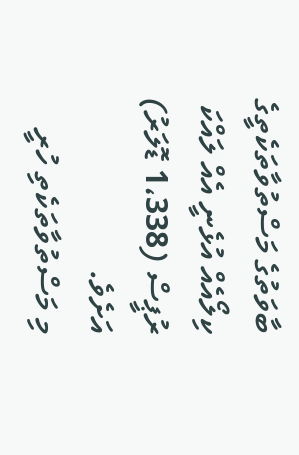ބާވަތުގެ މަސްތުވާތަކެތީގެ ކިލޯއެއް އުޅެނީ އެއް ލައްކަ ރުޕީސް (1،338 ޑޮލަރު) އަށެވެ.
މި މަސްތުވާތަކެތި ހުރީ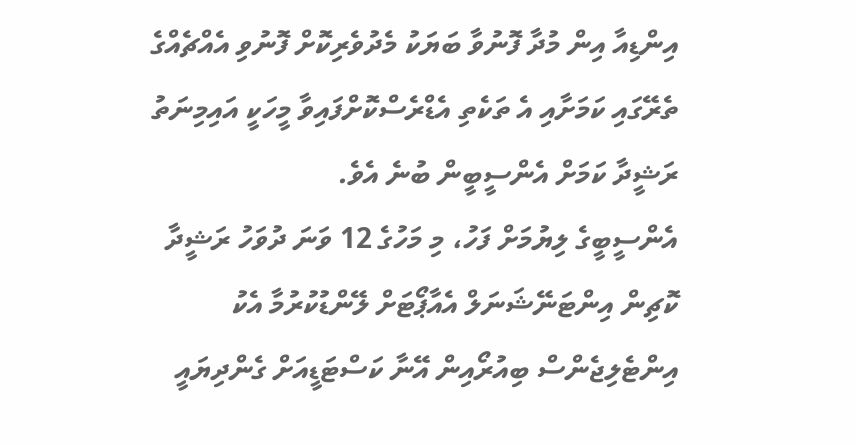އިންޑިއާ އިން މުދާ ފޮނުވާ ބަޔަކު މެދުވެރިކޮށް ފޮނުވި އެއްޗެއްގެ ތެރޭގައި ކަމަށާއި އެ ތަކެތި އެޑްރެސްކޮށްފައިވާ މީހަކީ އައިމިނަތު ރަޝީދާ ކަމަށް އެންސީބީން ބުނެ އެވެ.
އެންސީބީގެ ލިޔުމަށް ފަހު، މި މަހުގެ 12 ވަނަ ދުވަހު ރަޝީދާ ކޮޗިން އިންޓަނޭޝަނަލް އެއާޕޯޓަށް ލޭންޑުކުރުމާ އެކު އިންޓެލިޖެންސް ބިއުރޯއިން އޭނާ ކަސްޓަޑީއަށް ގެންދިޔައީ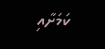ކަމަށާއި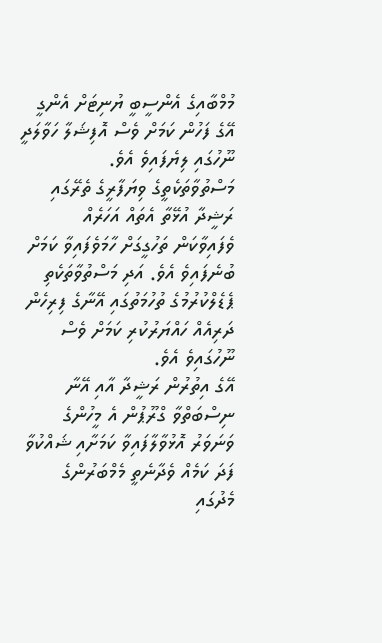މުމްބާއިގެ އެންސީބީ ޔުނިޓަށް އެންގީ އޭގެ ފަހުން ކަމަށް ވެސް އޮފިޝަލާ ހަވާލަދީ ނޫހުގައި ލިޔެފައިވެ އެވެ.
މަސްތުވާތަކެތީގެ ވިޔަފާރީގެ ތެރޭގައި ރަޝީދާ އުޅޭތާ އެތައް އަހަރެއް ވެފައިވާކަން ތަހުގީގަށް ހާމަވެފައިވާ ކަމަށް ބުނެފައިވެ އެވެ. އަދި މަސްތުވާތަކެތި ޕެޑެލްކުރުމުގެ ތުހުމަތުގައި އޭނާގެ ފިރިހެން ދަރިއެއް ހައްޔަރުކުރި ކަމަށް ވެސް ނޫހުގައިވެ އެވެ.
އޭގެ އިތުރުން ރަޝީދާ އާއި އޭނާ ނިސްބަތްވާ ގްރޫޕުން އެ މީހުންގެ ވަނަވަރު އޮޅުވާލާފައިވާ ކަމަށާއި ޝައްކުވާ ފަދަ ކަމެއް ވެދާނެތީ މެމްބަރުންގެ މެދުގައި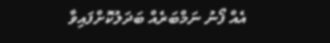އެއް ފޯނު ނަމްބަރެއް ބަދަލުކޮށްފައިވާ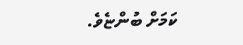ކަމަށް ބުންޏެވެ.